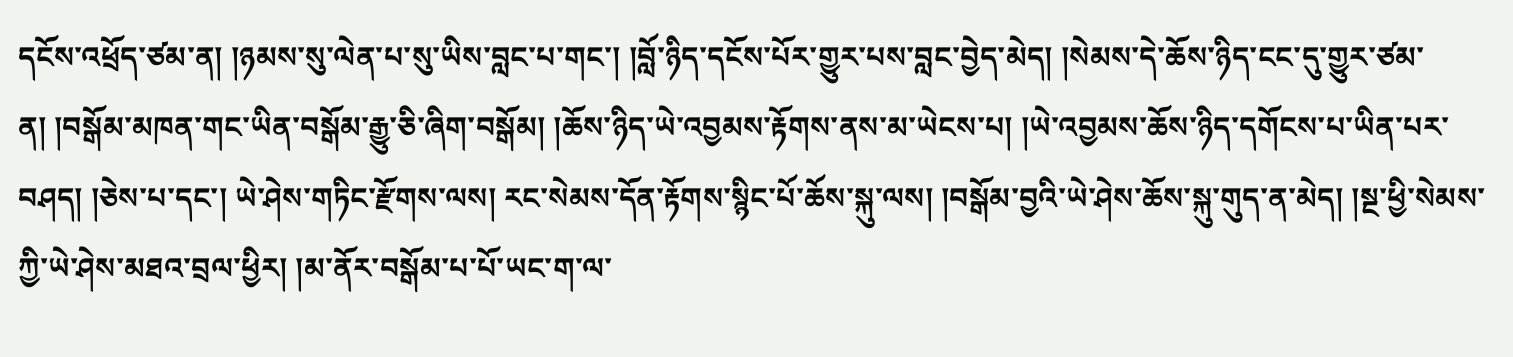དངོས་འཕྲོད་ཙམ་ན། །ཉམས་སུ་ལེན་པ་སུ་ཡིས་བླང་པ་གང་། །བློ་ཉིད་དངོས་པོར་གྱུར་པས་བླང་བྱེད་མེད། །སེམས་དེ་ཆོས་ཉིད་ངང་དུ་གྱུར་ཙམ་ན། །བསྒོམ་མཁན་གང་ཡིན་བསྒོམ་རྒྱུ་ཅི་ཞིག་བསྒོམ། །ཆོས་ཉིད་ཡེ་འབྱམས་རྟོགས་ནས་མ་ཡེངས་པ། །ཡེ་འབྱམས་ཆོས་ཉིད་དགོངས་པ་ཡིན་པར་བཤད། །ཅེས་པ་དང་། ཡེ་ཤེས་གཏིང་རྫོགས་ལས། རང་སེམས་དོན་རྟོགས་སྙིང་པོ་ཆོས་སྐུ་ལས། །བསྒོམ་བྱའི་ཡེ་ཤེས་ཆོས་སྐུ་གུད་ན་མེད། །སྔ་ཕྱི་སེམས་ཀྱི་ཡེ་ཤེས་མཐའ་བྲལ་ཕྱིར། །མ་ནོར་བསྒོམ་པ་པོ་ཡང་ག་ལ་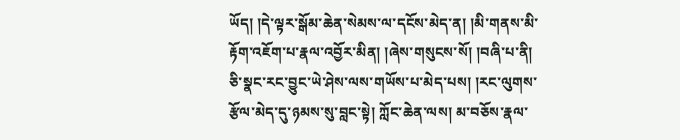ཡོད། །དེ་ལྟར་སྒོམ་ཆེན་སེམས་ལ་དངོས་མེད་ན། །མི་གནས་མི་རྟོག་འཇོག་པ་རྣལ་འབྱོར་མིན། །ཞེས་གསུངས་སོ། །བཞི་པ་ནི། ཅི་སྣང་རང་བྱུང་ཡེ་ཤེས་ལས་གཡོས་པ་མེད་པས། །རང་ལུགས་རྩོལ་མེད་དུ་ཉམས་སུ་བླང་སྟེ། ཀློང་ཆེན་ལས། མ་བཅོས་རྣལ་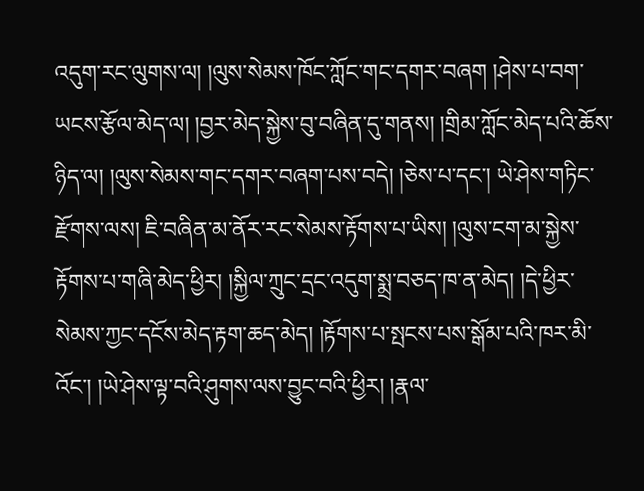འདུག་རང་ལུགས་ལ། །ལུས་སེམས་ཁོང་ཀློང་གང་དགར་བཞག །ཤེས་པ་བག་ཡངས་རྩོལ་མེད་ལ། །བྱར་མེད་སྐྱེས་བུ་བཞིན་དུ་གནས། །གྲིམ་ཀློང་མེད་པའི་ཆོས་ཉིད་ལ། །ལུས་སེམས་གང་དགར་བཞག་པས་བདེ། །ཅེས་པ་དང་། ཡེ་ཤེས་གཏིང་རྫོགས་ལས། ཇི་བཞིན་མ་ནོར་རང་སེམས་རྟོགས་པ་ཡིས། །ལུས་ངག་མ་སྐྱེས་རྟོགས་པ་གཞི་མེད་ཕྱིར། །སྐྱིལ་ཀྲུང་དྲང་འདུག་སྨྲ་བཅད་ཁ་ན་མེད། །དེ་ཕྱིར་སེམས་ཀྱང་དངོས་མེད་རྟག་ཆད་མེད། །རྟོགས་པ་སྤངས་པས་སྒོམ་པའི་ཁར་མི་འོང་། །ཡེ་ཤེས་ལྟ་བའི་ཤུགས་ལས་བྱུང་བའི་ཕྱིར། །རྣལ་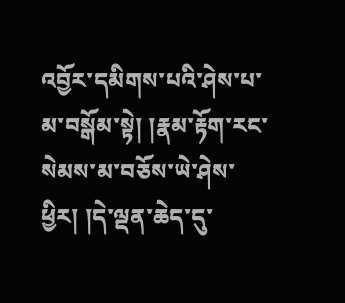འབྱོར་དམིགས་པའི་ཤེས་པ་མ་བསྒོམ་སྟེ། །རྣམ་རྟོག་རང་སེམས་མ་བཅོས་ཡེ་ཤེས་ཕྱིར། །དེ་ལྡན་ཆེད་དུ་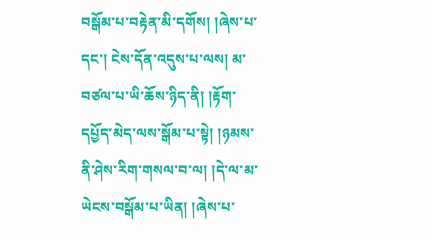བསྒོམ་པ་བརྟེན་མི་དགོས། །ཞེས་པ་དང་། ངེས་དོན་འདུས་པ་ལས། མ་བཙལ་པ་ཡི་ཆོས་ཉིད་ནི། །རྟོག་དཔྱོད་མེད་ལས་སྒོམ་པ་སྟེ། །ཉམས་ནི་ཤེས་རིག་གསལ་བ་ལ། །དེ་ལ་མ་ཡེངས་བསྒོམ་པ་ཡིན། །ཞེས་པ་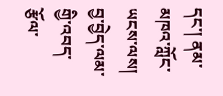དང་། ནམ་མཁའ་ཀློང་ཡངས་ལས། བྱ་བྱེད་ལམ་གྱི་འབད་རྩོལ་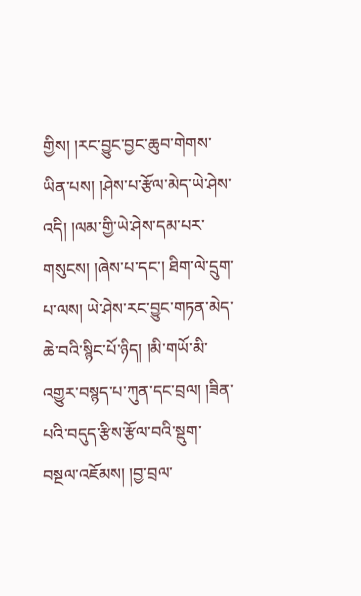གྱིས། །རང་བྱུང་བྱང་ཆུབ་གེགས་ཡིན་པས། །ཤེས་པ་རྩོལ་མེད་ཡེ་ཤེས་འདི། །ལམ་གྱི་ཡེ་ཤེས་དམ་པར་གསུངས། །ཞེས་པ་དང་། ཐིག་ལེ་དྲུག་པ་ལས། ཡེ་ཤེས་རང་བྱུང་གཏན་མེད་ཆེ་བའི་སྙིང་པོ་ཉིད། །མི་གཡོ་མི་འགྱུར་བསྙད་པ་ཀུན་དང་བྲལ། །ཟིན་པའི་བདུད་རྩིས་རྩོལ་བའི་སྡུག་བསྔལ་འཇོམས། །བྱ་བྲལ་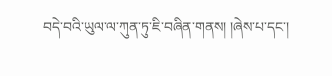བདེ་བའི་ཡུལ་ལ་ཀུན་ཏུ་ཇི་བཞིན་གནས། །ཞེས་པ་དང་།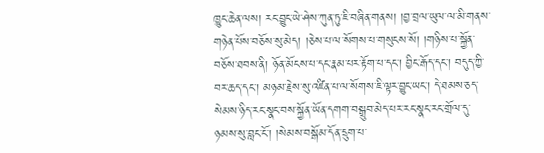ཁྱུང་ཆེན་ལས། རང་བྱུང་ཡེ་ཤེས་ཀུན་ཏུ་ཇི་བཞིན་གནས། །བྱ་བྲལ་ཡུལ་ལ་མི་གནས་གཉེན་པོས་བཅོས་སུ་མེད། །ཅེས་པ་ལ་སོགས་པ་གསུངས་སོ། །གཉིས་པ་སྐྱོན་བཅོས་ཐབས་ནི། ཉོན་མོངས་པ་དང་རྣམ་པར་རྟོག་པ་དང་། བྱིང་རྒོད་དང་། བདུད་ཀྱི་བར་ཆད་དང་། མཉམ་རྗེས་སུ་འཛིན་པ་ལ་སོགས་ཇི་ལྟར་བྱུང་ཡང་། དེ་ཐམས་ཅད་སེམས་ཉིད་རང་སྣང་བས་སྐྱོན་ཡོན་དགག་བསྒྲུབ་མེད་པར་རང་སྣང་རང་གྲོལ་དུ་ཉམས་སུ་བླང་ངོ་། །སེམས་བསྒོམ་དོན་དྲུག་པ་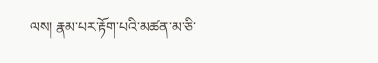ལས། རྣམ་པར་རྟོག་པའི་མཚན་མ་ཅི་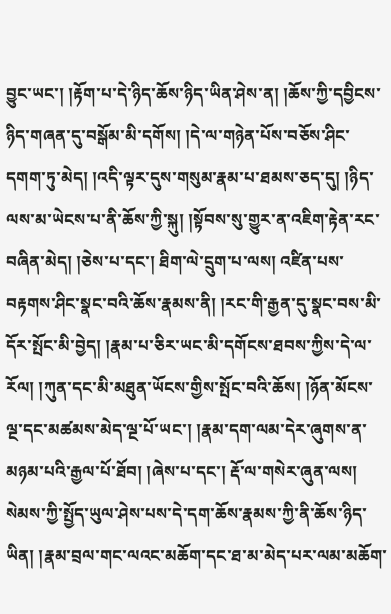བྱུང་ཡང་། །རྟོག་པ་དེ་ཉིད་ཆོས་ཉིད་ཡིན་ཤེས་ན། །ཆོས་ཀྱི་དབྱིངས་ཉིད་གཞན་དུ་བསྒོམ་མི་དགོས། །དེ་ལ་གཉེན་པོས་བཅོས་ཤིང་དགག་ཏུ་མེད། །འདི་ལྟར་དུས་གསུམ་རྣམ་པ་ཐམས་ཅད་དུ། །ཉིད་ལས་མ་ཡེངས་པ་ནི་ཆོས་ཀྱི་སྐུ། །སྟོབས་སུ་གྱུར་ན་འཇིག་རྟེན་རང་བཞིན་མེད། །ཅེས་པ་དང་། ཐིག་ལེ་དྲུག་པ་ལས། འཛིན་པས་བརྟགས་ཤིང་སྣང་བའི་ཆོས་རྣམས་ནི། །རང་གི་རྒྱན་དུ་སྣང་བས་མི་དོར་སྤོང་མི་བྱེད། །རྣམ་པ་ཅིར་ཡང་མི་དགོངས་ཐབས་ཀྱིས་དེ་ལ་རོལ། །ཀུན་དང་མི་མཐུན་ཡོངས་གྱིས་སྤོང་བའི་ཆོས། །ཉོན་མོངས་ལྔ་དང་མཚམས་མེད་ལྔ་པོ་ཡང་། །རྣམ་དག་ལམ་དེར་ཞུགས་ན་མཉམ་པའི་རྒྱལ་པོ་ཐོབ། །ཞེས་པ་དང་། རྡོ་ལ་གསེར་ཞུན་ལས། སེམས་ཀྱི་སྤྱོད་ཡུལ་ཤེས་པས་དེ་དག་ཆོས་རྣམས་ཀྱི་ནི་ཆོས་ཉིད་ཡིན། །རྣམ་བྲལ་གང་ལའང་མཆོག་དང་ཐ་མ་མེད་པར་ལམ་མཆོག་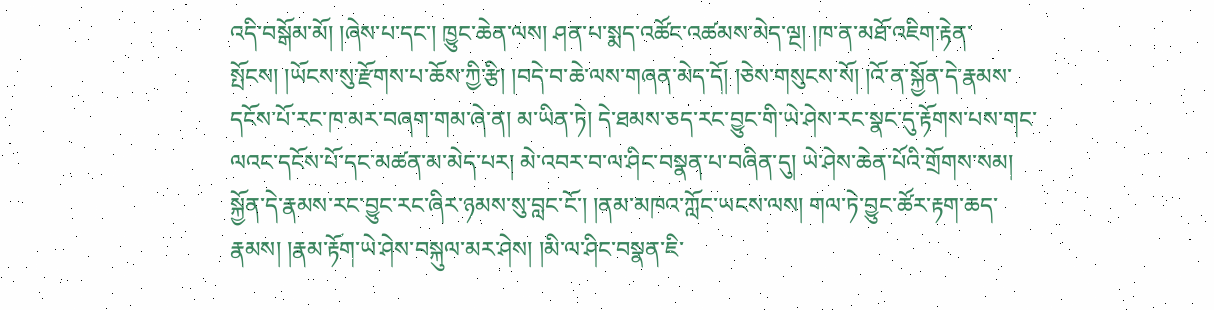འདི་བསྒོམ་མོ། །ཞེས་པ་དང་། ཁྱུང་ཆེན་ལས། ཤན་པ་སྨད་འཚོང་འཚམས་མེད་ལྔ། །ཁ་ན་མཐོ་འཇིག་རྟེན་སྤོངས། །ཡོངས་སུ་རྫོགས་པ་ཆོས་ཀྱི་རྩི། །བདེ་བ་ཆེ་ལས་གཞན་མེད་དོ། །ཅེས་གསུངས་སོ། །འོ་ན་སྐྱོན་དེ་རྣམས་དངོས་པོ་རང་ཁ་མར་བཞག་གམ་ཞེ་ན། མ་ཡིན་ཏེ། དེ་ཐམས་ཅད་རང་བྱུང་གི་ཡེ་ཤེས་རང་སྣང་དུ་རྟོགས་པས་གང་ལའང་དངོས་པོ་དང་མཚན་མ་མེད་པར། མེ་འབར་བ་ལ་ཤིང་བསྣན་པ་བཞིན་དུ། ཡེ་ཤེས་ཆེན་པོའི་གྲོགས་སམ། སྐྱོན་དེ་རྣམས་རང་བྱུང་རང་ཞིར་ཉམས་སུ་བླང་ངོ་། །ནམ་མཁའ་ཀློང་ཡངས་ལས། གལ་ཏེ་བྱུང་ཚོར་རྟག་ཆད་རྣམས། །རྣམ་རྟོག་ཡེ་ཤེས་བསྐུལ་མར་ཤེས། །མི་ལ་ཤིང་བསྣན་ཇི་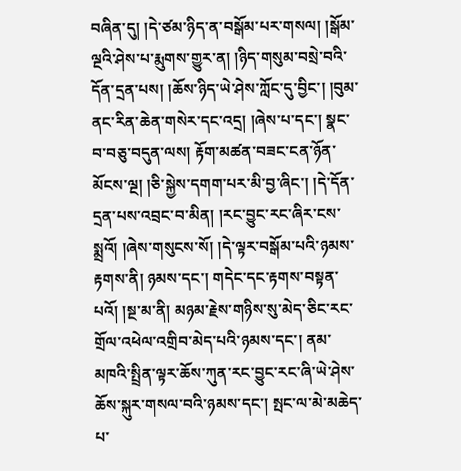བཞིན་དུ། །དེ་ཙམ་ཉིད་ན་བསྒོམ་པར་གསལ། །སྒོམ་ལྔའི་ཤེས་པ་རྨུགས་གྱུར་ན། །ཉིད་གསུམ་བསྲེ་བའི་དོན་དྲན་པས། །ཆོས་ཉིད་ཡེ་ཤེས་ཀློང་དུ་བྱིང་། །བུམ་ནང་རིན་ཆེན་གསེར་དང་འདྲ། །ཞེས་པ་དང་། སྣང་བ་བཅུ་བདུན་ལས། རྟོག་མཚན་བཟང་ངན་ཉོན་མོངས་ལྔ། །ཅི་སྐྱེས་དགག་པར་མི་བྱ་ཞིང་། །དེ་དོན་དྲན་པས་འབྲང་བ་མིན། །རང་བྱུང་རང་ཞིར་ངས་སྨྲའོ། །ཞེས་གསུངས་སོ། །དེ་ལྟར་བསྒོམ་པའི་ཉམས་རྟགས་ནི། ཉམས་དང་། གདེང་དང་རྟགས་བསྟན་པའོ། །སྔ་མ་ནི། མཉམ་རྗེས་གཉིས་སུ་མེད་ཅིང་རང་གྲོལ་འཕེལ་འགྲིབ་མེད་པའི་ཉམས་དང་། ནམ་མཁའི་སྤྲིན་ལྟར་ཆོས་ཀུན་རང་བྱུང་རང་ཞི་ཡེ་ཤེས་ཆོས་སྐུར་གསལ་བའི་ཉམས་དང་། སྤང་ལ་མེ་མཆེད་པ་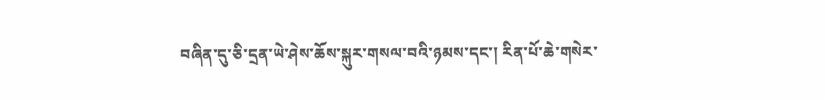བཞིན་དུ་ཅི་དྲན་ཡེ་ཤེས་ཆོས་སྐུར་གསལ་བའི་ཉམས་དང་། རིན་པོ་ཆེ་གསེར་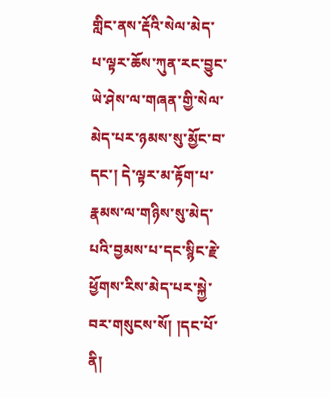གླིང་ནས་རྡོའི་སེལ་མེད་པ་ལྟར་ཆོས་ཀུན་རང་བྱུང་ཡེ་ཤེས་ལ་གཞན་གྱི་སེལ་མེད་པར་ཉམས་སུ་མྱོང་བ་དང་། དེ་ལྟར་མ་རྟོག་པ་རྣམས་ལ་གཉིས་སུ་མེད་པའི་བྱམས་པ་དང་སྙིང་རྗེ་ཕྱོགས་རིས་མེད་པར་སྐྱེ་བར་གསུངས་སོ། །དང་པོ་ནི།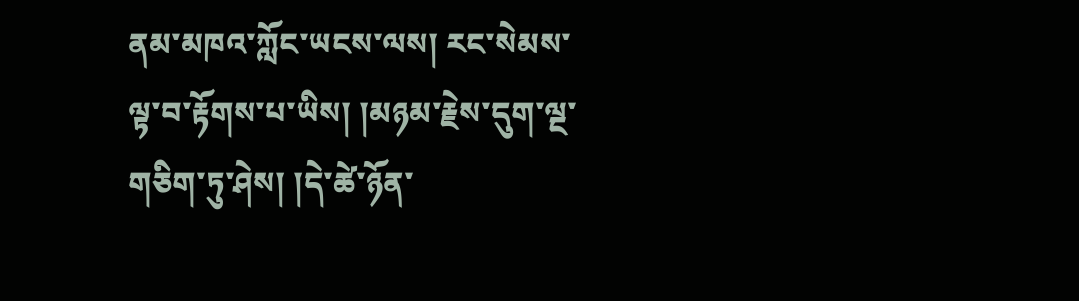ནམ་མཁའ་ཀློང་ཡངས་ལས། རང་སེམས་ལྟ་བ་རྟོགས་པ་ཡིས། །མཉམ་རྗེས་དུག་ལྔ་གཅིག་ཏུ་ཤེས། །དེ་ཚེ་ཉོན་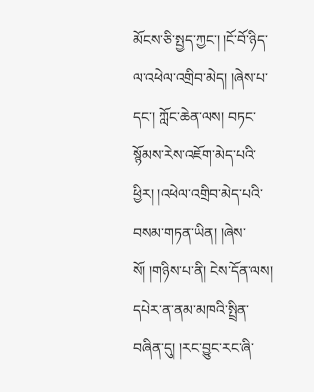མོངས་ཅི་སྤྱད་ཀྱང་། །ངོ་བོ་ཉིད་ལ་འཕེལ་འགྲིབ་མེད། །ཞེས་པ་དང་། ཀློང་ཆེན་ལས། བཏང་སྙོམས་རེས་འཇོག་མེད་པའི་ཕྱིར། །འཕེལ་འགྲིབ་མེད་པའི་བསམ་གཏན་ཡིན། །ཞེས་སོ། །གཉིས་པ་ནི། ངེས་དོན་ལས། དཔེར་ན་ནམ་མཁའི་སྤྲིན་བཞིན་དུ། །རང་བྱུང་རང་ཞི་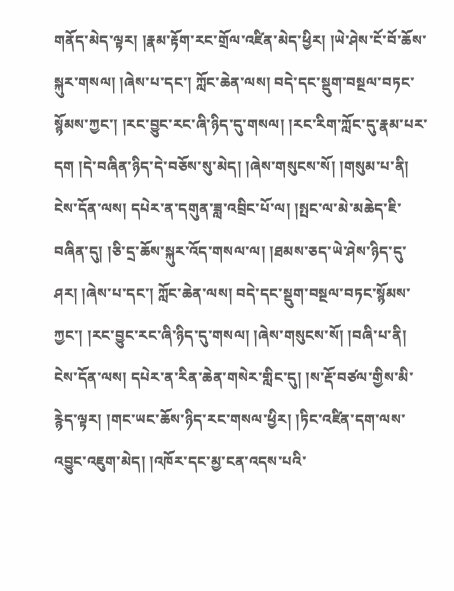གནོད་མེད་ལྟར། །རྣམ་རྟོག་རང་གྲོལ་འཛིན་མེད་ཕྱིར། །ཡེ་ཤེས་ངོ་བོ་ཆོས་སྐུར་གསལ། །ཞེས་པ་དང་། ཀློང་ཆེན་ལས། བདེ་དང་སྡུག་བསྔལ་བཏང་སྙོམས་ཀྱང་། །རང་བྱུང་རང་ཞི་ཉིད་དུ་གསལ། །རང་རིག་ཀློང་དུ་རྣམ་པར་དག །དེ་བཞིན་ཉིད་དེ་བཅོས་སུ་མེད། །ཞེས་གསུངས་སོ། །གསུམ་པ་ནི། ངེས་དོན་ལས། དཔེར་ན་དགུན་ཟླ་འབྲིང་པོ་ལ། །སྤང་ལ་མེ་མཆེད་ཇི་བཞིན་དུ། །ཅི་དྲ་ཆོས་སྐུར་འོད་གསལ་ལ། །ཐམས་ཅད་ཡེ་ཤེས་ཉིད་དུ་ཤར། །ཞེས་པ་དང་། ཀློང་ཆེན་ལས། བདེ་དང་སྡུག་བསྔལ་བཏང་སྙོམས་ཀྱང་། །རང་བྱུང་རང་ཞི་ཉིད་དུ་གསལ། །ཞེས་གསུངས་སོ། །བཞི་པ་ནི། ངེས་དོན་ལས། དཔེར་ན་རིན་ཆེན་གསེར་གླིང་དུ། །ས་རྡོ་བཙལ་གྱིས་མི་རྙེད་ལྟར། །གང་ཡང་ཆོས་ཉིད་རང་གསལ་ཕྱིར། །ཏིང་འཛིན་དག་ལས་འབྱུང་འཇུག་མེད། །འཁོར་དང་མྱ་ངན་འདས་པའི་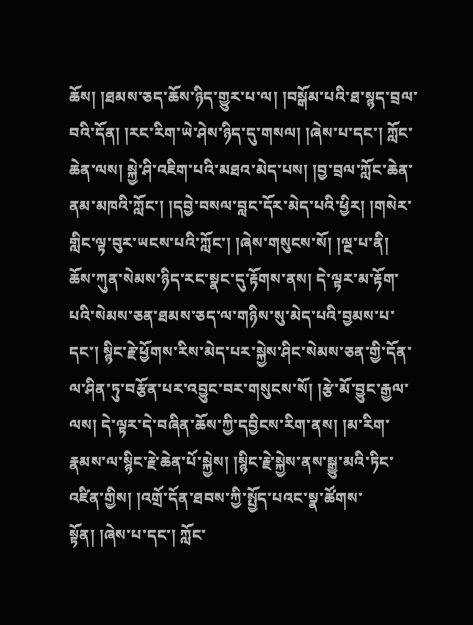ཆོས། །ཐམས་ཅད་ཆོས་ཉིད་གྱུར་པ་ལ། །བསྒོམ་པའི་ཐ་སྙད་བྲལ་བའི་དོན། །རང་རིག་ཡེ་ཤེས་ཉིད་དུ་གསལ། །ཞེས་པ་དང་། ཀློང་ཆེན་ལས། སྐྱེ་ཤི་འཇིག་པའི་མཐའ་མེད་པས། །བྱ་བྲལ་ཀློང་ཆེན་ནམ་མཁའི་ཀློང་། །དབྱེ་བསལ་བླང་དོར་མེད་པའི་ཕྱིར། །གསེར་གླིང་ལྟ་བུར་ཡངས་པའི་ཀློང་། །ཞེས་གསུངས་སོ། །ལྔ་པ་ནི། ཆོས་ཀུན་སེམས་ཉིད་རང་སྣང་དུ་རྟོགས་ནས། དེ་ལྟར་མ་རྟོག་པའི་སེམས་ཅན་ཐམས་ཅད་ལ་གཉིས་སུ་མེད་པའི་བྱམས་པ་དང་། སྙིང་རྗེ་ཕྱོགས་རིས་མེད་པར་སྐྱེས་ཤིང་སེམས་ཅན་གྱི་དོན་ལ་ཤིན་ཏུ་བརྩོན་པར་འབྱུང་བར་གསུངས་སོ། །རྩེ་མོ་བྱུང་རྒྱལ་ལས། དེ་ལྟར་དེ་བཞིན་ཆོས་ཀྱི་དབྱིངས་རིག་ནས། །མ་རིག་རྣམས་ལ་སྙིང་རྗེ་ཆེན་པོ་སྐྱེས། །སྙིང་རྗེ་སྐྱེས་ནས་སྒྱུ་མའི་ཏིང་འཛིན་གྱིས། །འགྲོ་དོན་ཐབས་ཀྱི་སྤྱོད་པའང་སྣ་ཚོགས་སྟོན། །ཞེས་པ་དང་། ཀློང་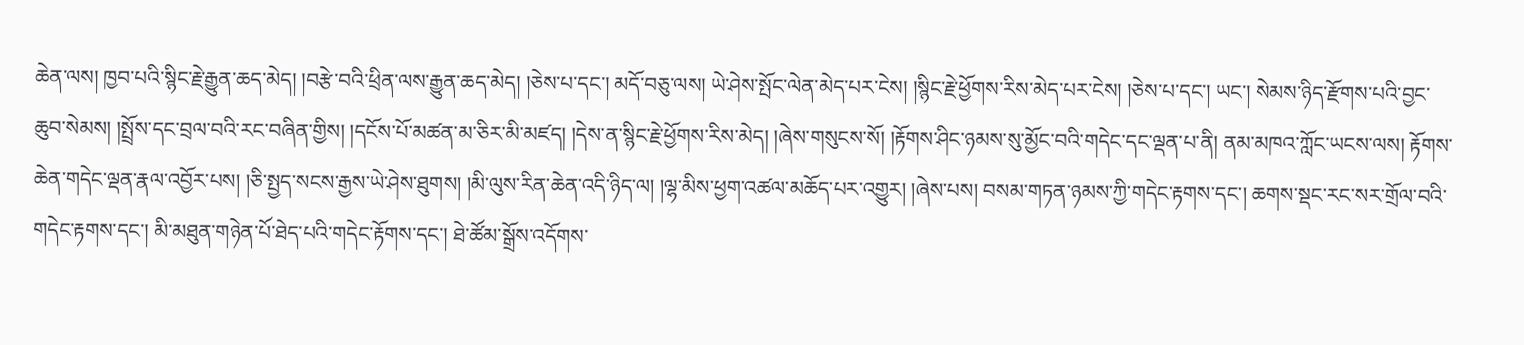ཆེན་ལས། ཁྱབ་པའི་སྙིང་རྗེ་རྒྱུན་ཆད་མེད། །བརྩེ་བའི་ཕྲིན་ལས་རྒྱུན་ཆད་མེད། །ཅེས་པ་དང་། མདོ་བཅུ་ལས། ཡེ་ཤེས་སྤོང་ལེན་མེད་པར་ངེས། །སྙིང་རྗེ་ཕྱོགས་རིས་མེད་པར་ངེས། །ཅེས་པ་དང་། ཡང་། སེམས་ཉིད་རྫོགས་པའི་བྱང་ཆུབ་སེམས། །སྤྲོས་དང་བྲལ་བའི་རང་བཞིན་གྱིས། །དངོས་པོ་མཚན་མ་ཅིར་མི་མཛད། །དེས་ན་སྙིང་རྗེ་ཕྱོགས་རིས་མེད། །ཞེས་གསུངས་སོ། །རྟོགས་ཤིང་ཉམས་སུ་མྱོང་བའི་གདེང་དང་ལྡན་པ་ནི། ནམ་མཁའ་ཀློང་ཡངས་ལས། རྟོགས་ཆེན་གདེང་ལྡན་རྣལ་འབྱོར་པས། །ཅི་སྤྱད་སངས་རྒྱས་ཡེ་ཤེས་ཐུགས། །མི་ལུས་རིན་ཆེན་འདི་ཉིད་ལ། །ལྷ་མིས་ཕྱག་འཚལ་མཆོད་པར་འགྱུར། །ཞེས་པས། བསམ་གཏན་ཉམས་ཀྱི་གདེང་རྟགས་དང་། ཆགས་སྡང་རང་སར་གྲོལ་བའི་གདེང་རྟགས་དང་། མི་མཐུན་གཉེན་པོ་ཐེད་པའི་གདེང་རྟོགས་དང་། ཐེ་ཚོམ་སྒྲོས་འདོགས་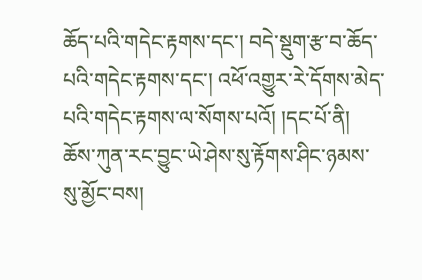ཆོད་པའི་གདེང་རྟགས་དང་། བདེ་སྡུག་རྩ་བ་ཆོད་པའི་གདེང་རྟགས་དང་། འཕོ་འགྱུར་རེ་དོགས་མེད་པའི་གདེང་རྟགས་ལ་སོགས་པའོ། །དང་པོ་ནི། ཆོས་ཀུན་རང་བྱུང་ཡེ་ཤེས་སུ་རྟོགས་ཤིང་ཉམས་སུ་མྱོང་བས།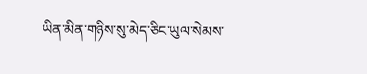ཡིན་མིན་གཉིས་སུ་མེད་ཅིང་ཡུལ་སེམས་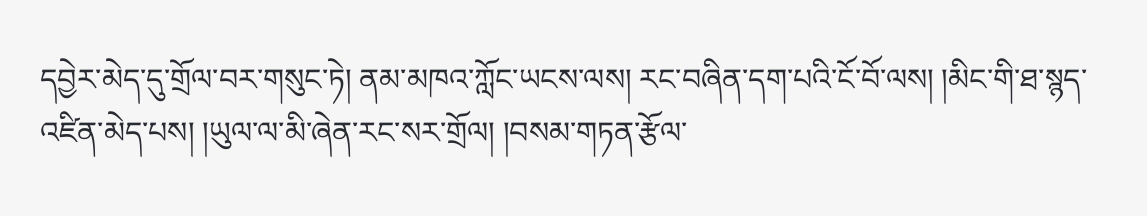དབྱེར་མེད་དུ་གྲོལ་བར་གསུང་ཏེ། ནམ་མཁའ་ཀློང་ཡངས་ལས། རང་བཞིན་དག་པའི་ངོ་བོ་ལས། །མིང་གི་ཐ་སྙད་འཛིན་མེད་པས། །ཡུལ་ལ་མི་ཞེན་རང་སར་གྲོལ། །བསམ་གཏན་རྩོལ་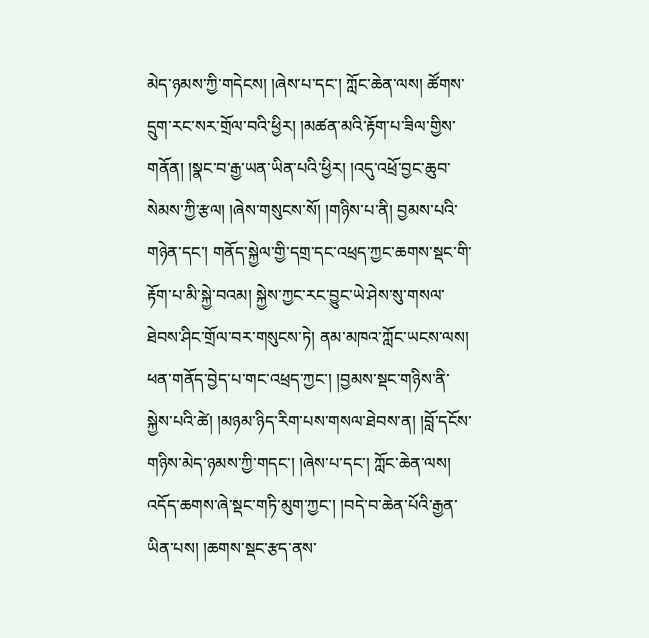མེད་ཉམས་ཀྱི་གདེངས། །ཞེས་པ་དང་། ཀློང་ཆེན་ལས། ཚོགས་དྲུག་རང་སར་གྲོལ་བའི་ཕྱིར། །མཚན་མའི་རྟོག་པ་ཟིལ་གྱིས་གནོན། །སྣང་བ་རྒྱ་ཡན་ཡིན་པའི་ཕྱིར། །འདུ་འཕྲོ་བྱང་ཆུབ་སེམས་ཀྱི་རྩལ། །ཞེས་གསུངས་སོ། །གཉིས་པ་ནི། བྱམས་པའི་གཉེན་དང་། གནོད་སྐྱེལ་གྱི་དགྲ་དང་འཕྲད་ཀྱང་ཆགས་སྡང་གི་རྟོག་པ་མི་སྐྱེ་བའམ། སྐྱེས་ཀྱང་རང་བྱུང་ཡེ་ཤེས་སུ་གསལ་ཐེབས་ཤིང་གྲོལ་བར་གསུངས་ཏེ། ནམ་མཁའ་ཀློང་ཡངས་ལས། ཕན་གནོད་བྱེད་པ་གང་འཕྲད་ཀྱང་། །བྱམས་སྡང་གཉིས་ནི་སྐྱེས་པའི་ཚེ། །མཉམ་ཉིད་རིག་པས་གསལ་ཐེབས་ན། །བློ་དངོས་གཉིས་མེད་ཉམས་ཀྱི་གདང་། །ཞེས་པ་དང་། ཀློང་ཆེན་ལས། འདོད་ཆགས་ཞེ་སྡང་གཏི་མུག་ཀྱང་། །བདེ་བ་ཆེན་པོའི་རྒྱན་ཡིན་པས། །ཆགས་སྡང་རྩད་ནས་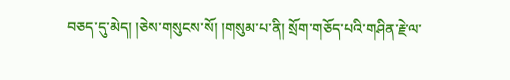བཅད་དུ་མེད། །ཅེས་གསུངས་སོ། །གསུམ་པ་ནི། སྲོག་གཅོད་པའི་གཤིན་རྗེ་ལ་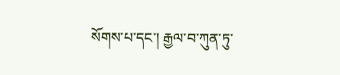སོགས་པ་དང་། རྒྱལ་བ་ཀུན་ཏུ་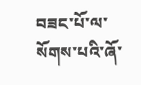བཟང་པོ་ལ་སོགས་པའི་ཞོ་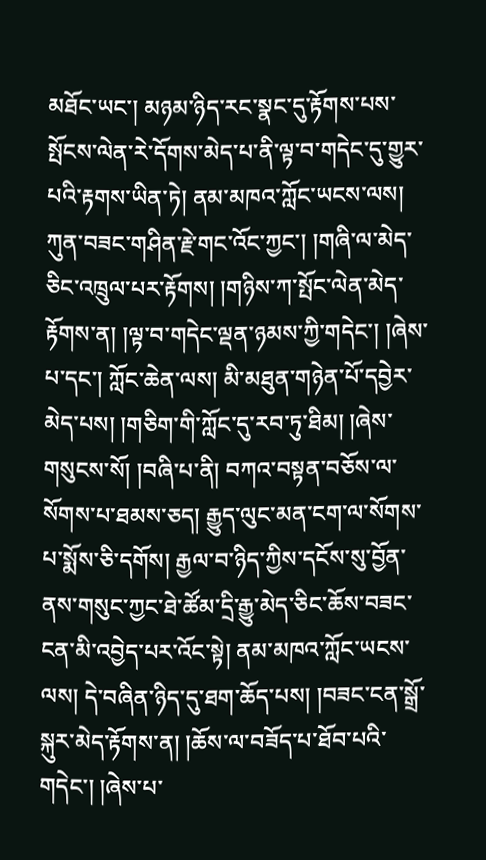མཐོང་ཡང་། མཉམ་ཉིད་རང་སྣང་དུ་རྟོགས་པས་སྤོངས་ལེན་རེ་དོགས་མེད་པ་ནི་ལྟ་བ་གདེང་དུ་གྱུར་པའི་རྟགས་ཡིན་ཏེ། ནམ་མཁའ་ཀློང་ཡངས་ལས། ཀུན་བཟང་གཤིན་རྗེ་གང་འོང་ཀྱང་། །གཞི་ལ་མེད་ཅིང་འཁྲུལ་པར་རྟོགས། །གཉིས་ཀ་སྤོང་ལེན་མེད་རྟོགས་ན། །ལྟ་བ་གདེང་ལྡན་ཉམས་ཀྱི་གདེང་། །ཞེས་པ་དང་། ཀློང་ཆེན་ལས། མི་མཐུན་གཉེན་པོ་དབྱེར་མེད་པས། །གཅིག་གི་ཀློང་དུ་རབ་ཏུ་ཐིམ། །ཞེས་གསུངས་སོ། །བཞི་པ་ནི། བཀའ་བསྟན་བཅོས་ལ་སོགས་པ་ཐམས་ཅད། རྒྱུད་ལུང་མན་ངག་ལ་སོགས་པ་སྨོས་ཅི་དགོས། རྒྱལ་བ་ཉིད་ཀྱིས་དངོས་སུ་བྱོན་ནས་གསུང་ཀྱང་ཐེ་ཚོམ་དྲི་རྒྱུ་མེད་ཅིང་ཆོས་བཟང་ངན་མི་འབྱེད་པར་འོང་སྟེ། ནམ་མཁའ་ཀློང་ཡངས་ལས། དེ་བཞིན་ཉིད་དུ་ཐག་ཆོད་པས། །བཟང་ངན་སྒྲོ་སྐུར་མེད་རྟོགས་ན། །ཆོས་ལ་བཟོད་པ་ཐོབ་པའི་གདེང་། །ཞེས་པ་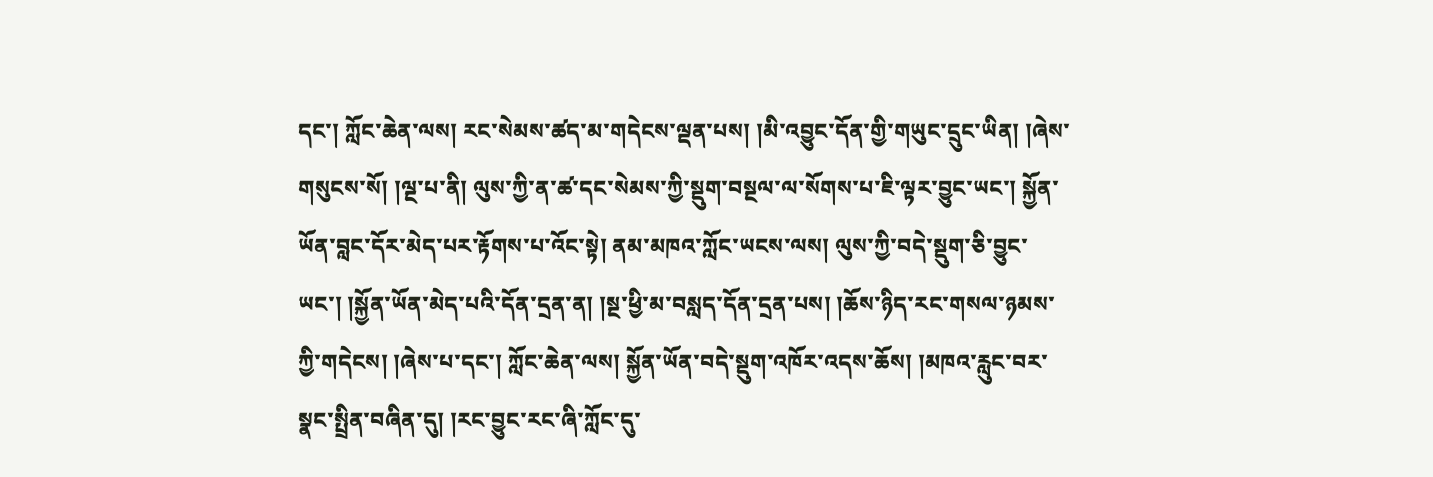དང་། ཀློང་ཆེན་ལས། རང་སེམས་ཚད་མ་གདེངས་ལྡན་པས། །མི་འབྱུང་དོན་གྱི་གཡུང་དྲུང་ཡིན། །ཞེས་གསུངས་སོ། །ལྔ་པ་ནི། ལུས་ཀྱི་ན་ཚ་དང་སེམས་ཀྱི་སྡུག་བསྔལ་ལ་སོགས་པ་ཇི་ལྟར་བྱུང་ཡང་། སྐྱོན་ཡོན་བླང་དོར་མེད་པར་རྟོགས་པ་འོང་སྟེ། ནམ་མཁའ་ཀློང་ཡངས་ལས། ལུས་ཀྱི་བདེ་སྡུག་ཅི་བྱུང་ཡང་། །སྐྱོན་ཡོན་མེད་པའི་དོན་དྲན་ན། །སྔ་ཕྱི་མ་བསླད་དོན་དྲན་པས། །ཆོས་ཉིད་རང་གསལ་ཉམས་ཀྱི་གདེངས། །ཞེས་པ་དང་། ཀློང་ཆེན་ལས། སྐྱོན་ཡོན་བདེ་སྡུག་འཁོར་འདས་ཆོས། །མཁའ་རླུང་བར་སྣང་སྤྲིན་བཞིན་དུ། །རང་བྱུང་རང་ཞི་ཀློང་དུ་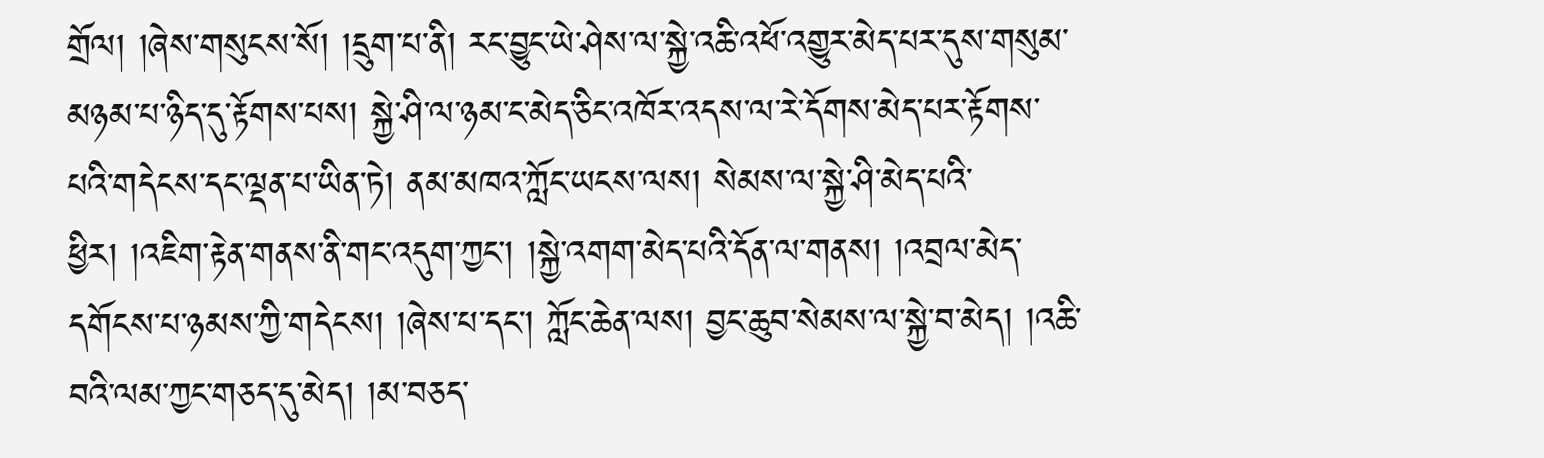གྲོལ། །ཞེས་གསུངས་སོ། །དྲུག་པ་ནི། རང་བྱུང་ཡེ་ཤེས་ལ་སྐྱེ་འཆི་འཕོ་འགྱུར་མེད་པར་དུས་གསུམ་མཉམ་པ་ཉིད་དུ་རྟོགས་པས། སྐྱེ་ཤི་ལ་ཉམ་ང་མེད་ཅིང་འཁོར་འདས་ལ་རེ་དོགས་མེད་པར་རྟོགས་པའི་གདེངས་དང་ལྡན་པ་ཡིན་ཏེ། ནམ་མཁའ་ཀློང་ཡངས་ལས། སེམས་ལ་སྐྱེ་ཤི་མེད་པའི་ཕྱིར། །འཇིག་རྟེན་གནས་ནི་གང་འདུག་ཀྱང་། །སྐྱེ་འགག་མེད་པའི་དོན་ལ་གནས། །འབྲལ་མེད་དགོངས་པ་ཉམས་ཀྱི་གདེངས། །ཞེས་པ་དང་། ཀློང་ཆེན་ལས། བྱང་ཆུབ་སེམས་ལ་སྐྱེ་བ་མེད། །འཆི་བའི་ལམ་ཀྱང་གཅད་དུ་མེད། །མ་བཅད་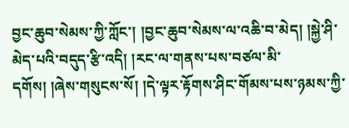བྱང་ཆུབ་སེམས་ཀྱི་ཀློང་། །བྱང་ཆུབ་སེམས་ལ་འཆི་བ་མེད། །སྐྱེ་ཤི་མེད་པའི་བདུད་རྩི་འདི། །རང་ལ་གནས་པས་བཙལ་མི་དགོས། །ཞེས་གསུངས་སོ། །དེ་ལྟར་རྟོགས་ཤིང་གོམས་པས་ཉམས་ཀྱི་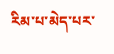རིམ་པ་མེད་པར་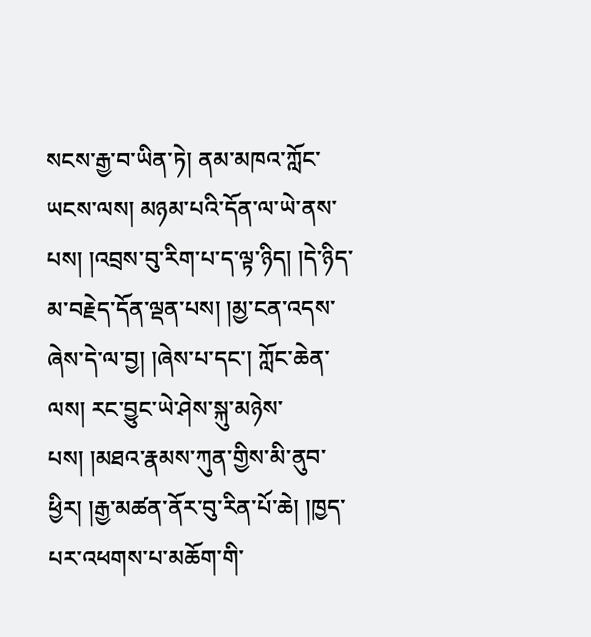སངས་རྒྱ་བ་ཡིན་ཏེ། ནམ་མཁའ་ཀློང་ཡངས་ལས། མཉམ་པའི་དོན་ལ་ཡེ་ནས་པས། །འབྲས་བུ་རིག་པ་ད་ལྟ་ཉིད། །དེ་ཉིད་མ་བརྗེད་དོན་ལྡན་པས། །མྱ་ངན་འདས་ཞེས་དེ་ལ་བྱ། །ཞེས་པ་དང་། ཀློང་ཆེན་ལས། རང་བྱུང་ཡེ་ཤེས་སྐུ་མཉེས་པས། །མཐའ་རྣམས་ཀུན་གྱིས་མི་ནུབ་ཕྱིར། །རྒྱ་མཚན་ནོར་བུ་རིན་པོ་ཆེ། །ཁྱད་པར་འཕགས་པ་མཆོག་གི་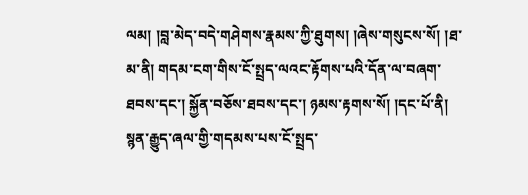ལམ། །བླ་མེད་བདེ་གཤེགས་རྣམས་ཀྱི་ཐུགས། །ཞེས་གསུངས་སོ། །ཐ་མ་ནི། གདམ་ངག་གིས་ངོ་སྤྲད་ལའང་རྟོགས་པའི་དོན་ལ་བཞག་ཐབས་དང་། སྐྱོན་བཅོས་ཐབས་དང་། ཉམས་རྟགས་སོ། །དང་པོ་ནི། སྙན་རྒྱུད་ཞལ་གྱི་གདམས་པས་ངོ་སྤྲད་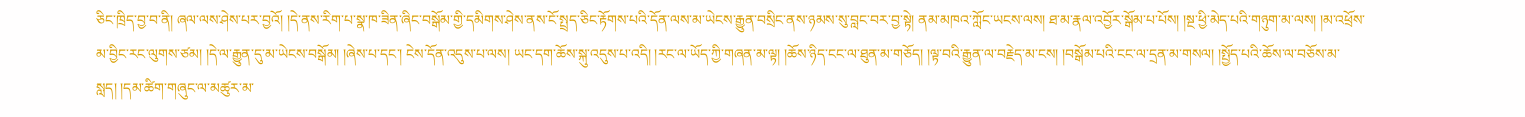ཅིང་ཁྲིད་བྱ་བ་ནི། ཞལ་ལས་ཤེས་པར་བྱའོ། །དེ་ནས་རིག་པ་སྣ་ཁ་ཟིན་ཞིང་བསྒོམ་གྱི་དམིགས་ཤེས་ནས་ངོ་སྤྲད་ཅིང་རྟོགས་པའི་དོན་ལས་མ་ཡེངས་རྒྱུན་བསྲིང་ནས་ཉམས་སུ་བླང་བར་བྱ་སྟེ། ནམ་མཁའ་ཀློང་ཡངས་ལས། ཐ་མ་རྣལ་འབྱོར་སྒོམ་པ་པོས། །སྔ་ཕྱི་མེད་པའི་གཉུག་མ་ལས། །མ་འཕྲོས་མ་བྱིང་རང་ལུགས་ཙམ། །དེ་ལ་རྒྱུན་དུ་མ་ཡེངས་བསྒོམ། །ཞེས་པ་དང་། ངེས་དོན་འདུས་པ་ལས། ཡང་དག་ཆོས་སྐུ་འདུས་པ་འདི། །རང་ལ་ཡོད་ཀྱི་གཞན་མ་ལྟ། །ཆོས་ཉིད་ངང་ལ་ཐུན་མ་གཅོད། །ལྟ་བའི་རྒྱུན་ལ་བརྗེད་མ་ངས། །བསྒོམ་པའི་ངང་ལ་དྲན་མ་གསལ། །སྤྱོད་པའི་ཆོས་ལ་བཅོས་མ་སླད། །དམ་ཚིག་གཞུང་ལ་མཚུར་མ་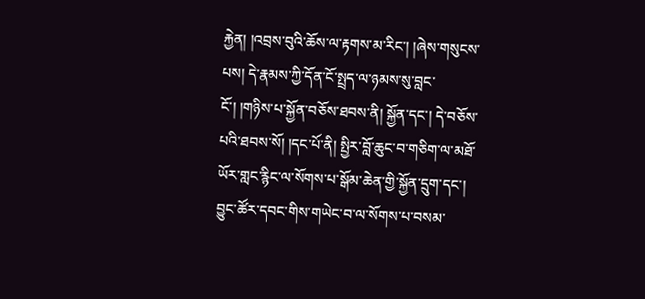རྐྱེན། །འབྲས་བུའི་ཆོས་ལ་རྟགས་མ་རིང་། །ཞེས་གསུངས་པས། དེ་རྣམས་ཀྱི་དོན་ངོ་སྤྲད་ལ་ཉམས་སུ་བླང་ངོ་། །གཉིས་པ་སྐྱོན་བཅོས་ཐབས་ནི། སྐྱོན་དང་། དེ་བཅོས་པའི་ཐབས་སོ། །དང་པོ་ནི། སྤྱིར་བློ་ཆུང་བ་གཅིག་ལ་མཐོ་ཡོར་གླང་རྙིང་ལ་སོགས་པ་སྒོམ་ཆེན་གྱི་སྐྱོན་དྲུག་དང་། བྱུང་ཚོར་དབང་གིས་གཡེང་བ་ལ་སོགས་པ་བསམ་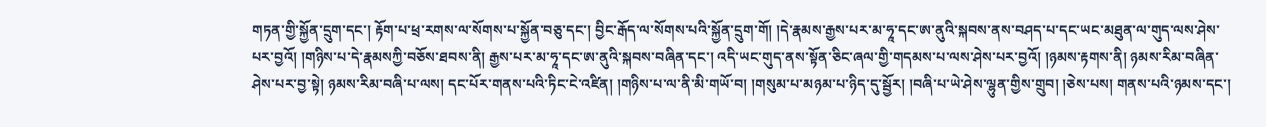གཏན་གྱི་སྐྱོན་དྲུག་དང་། རྟོག་པ་ཕྲ་རགས་ལ་སོགས་པ་སྐྱོན་བཅུ་དང་། བྱིང་རྒོད་ལ་སོགས་པའི་སྐྱོན་དྲུག་གོ། །དེ་རྣམས་རྒྱས་པར་མ་ཧཱ་དང་ཨ་ནུའི་སྐབས་ནས་བཤད་པ་དང་ཡང་མཐུན་ལ་གུད་ལས་ཤེས་པར་བྱའོ། །གཉིས་པ་དེ་རྣམསཀྱི་བཅོས་ཐབས་ནི། རྒྱས་པར་མ་ཧཱ་དང་ཨ་ནུའི་སྐབས་བཞིན་དང་། འདི་ཡང་གུད་ནས་སྟོན་ཅིང་ཞལ་གྱི་གདམས་པ་ལས་ཤེས་པར་བྱའོ། །ཉམས་རྟགས་ནི། ཉམས་རིམ་བཞིན་ཤེས་པར་བྱ་སྟེ། ཉམས་རིམ་བཞི་པ་ལས། དང་པོར་གནས་པའི་ཏིང་ངེ་འཛིན། །གཉིས་པ་ལ་ནི་མི་གཡོ་བ། །གསུམ་པ་མཉམ་པ་ཉིད་དུ་སྦྱོར། །བཞི་པ་ཡེ་ཤེས་ལྷུན་གྱིས་གྲུབ། །ཅེས་པས། གནས་པའི་ཉམས་དང་།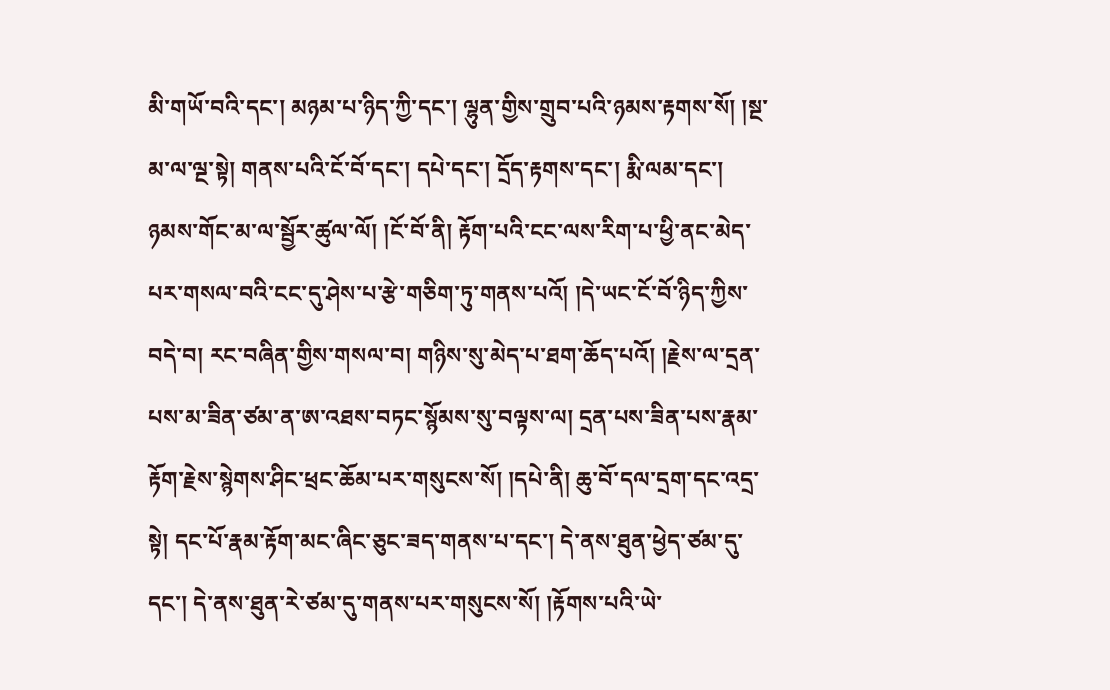མི་གཡོ་བའི་དང་། མཉམ་པ་ཉིད་ཀྱི་དང་། ལྷུན་གྱིས་གྲུབ་པའི་ཉམས་རྟགས་སོ། །སྔ་མ་ལ་ལྔ་སྟེ། གནས་པའི་ངོ་བོ་དང་། དཔེ་དང་། དྲོད་རྟགས་དང་། རྨི་ལམ་དང་། ཉམས་གོང་མ་ལ་སྦྱོར་ཚུལ་ལོ། །ངོ་བོ་ནི། རྟོག་པའི་ངང་ལས་རིག་པ་ཕྱི་ནང་མེད་པར་གསལ་བའི་ངང་དུ་ཤེས་པ་རྩེ་གཅིག་ཏུ་གནས་པའོ། །དེ་ཡང་ངོ་བོ་ཉིད་ཀྱིས་བདེ་བ། རང་བཞིན་གྱིས་གསལ་བ། གཉིས་སུ་མེད་པ་ཐག་ཆོད་པའོ། །རྗེས་ལ་དྲན་པས་མ་ཟིན་ཙམ་ན་ཨ་འཐས་བཏང་སྙོམས་སུ་བལྟས་ལ། དྲན་པས་ཟིན་པས་རྣམ་རྟོག་རྗེས་སྙེགས་ཤིང་ཕྲང་ཆོམ་པར་གསུངས་སོ། །དཔེ་ནི། ཆུ་བོ་དལ་དྲག་དང་འདྲ་སྟེ། དང་པོ་རྣམ་རྟོག་མང་ཞིང་ཅུང་ཟད་གནས་པ་དང་། དེ་ནས་ཐུན་ཕྱེད་ཙམ་དུ་དང་། དེ་ནས་ཐུན་རེ་ཙམ་དུ་གནས་པར་གསུངས་སོ། །རྟོགས་པའི་ཡེ་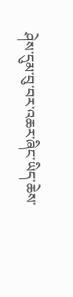ཤེས་དུམ་བུ་བར་འཆར་ཞིང་ཡིད་ཆེས་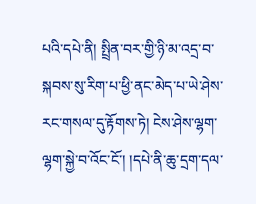པའི་དཔེ་ནི། སྤྲིན་བར་གྱི་ཉི་མ་འདྲ་བ་སྐབས་སུ་རིག་པ་ཕྱི་ནང་མེད་པ་ཡེ་ཤེས་རང་གསལ་དུ་རྟོགས་ཏེ། ངེས་ཤེས་ལྷག་ལྷག་སྐྱེ་བ་འོང་ངོ་། །དཔེ་ནི་ཆུ་དྲག་དལ་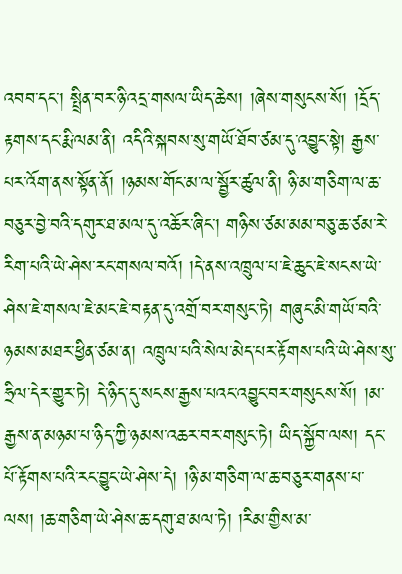འབབ་དང་། སྤྲིན་བར་ཉི་འདྲ་གསལ་ཡིད་ཆེས། །ཞེས་གསུངས་སོ། །དྲོད་རྟགས་དང་རྨི་ལམ་ནི། འདིའི་སྐབས་སུ་གཡོ་ཐོབ་ཙམ་དུ་འབྱུང་སྟེ། རྒྱས་པར་འོག་ནས་སྟོན་ནོ། །ཉམས་གོང་མ་ལ་སྦྱོར་ཚུལ་ནི། ཉི་མ་གཅིག་ལ་ཆ་བཅུར་བྱེ་བའི་དགུར་ཐ་མལ་དུ་འཆོར་ཞིང་། གཉིས་ཙམ་མམ་བཅུ་ཆ་ཙམ་རེ་རིག་པའི་ཡེ་ཤེས་རང་གསལ་བའོ། །དེ་ནས་འཁྲུལ་པ་ཇེ་ཆུང་ཇེ་སངས་ཡེ་ཤེས་ཇེ་གསལ་ཇེ་མང་ཇེ་བརྟན་དུ་འགྲོ་བར་གསུང་ཏེ། གཞུང་མི་གཡོ་བའི་ཉམས་མཐར་ཕྱིན་ཙམ་ན། འཁྲུལ་པའི་སེལ་མེད་པར་རྟོགས་པའི་ཡེ་ཤེས་སུ་ཧྲིལ་དེར་གྱུར་ཏེ། དེ་ཉིད་དུ་སངས་རྒྱས་པའང་འབྱུང་བར་གསུངས་སོ། །མ་རྒྱས་ན་མཉམ་པ་ཉིད་ཀྱི་ཉམས་འཆར་བར་གསུང་ཏེ། ཡིད་སྐྱོབ་ལས། དང་པོ་རྟོགས་པའི་རང་བྱུང་ཡེ་ཤེས་དེ། །ཉི་མ་གཅིག་ལ་ཆ་བཅུར་གནས་པ་ལས། །ཆ་གཅིག་ཡེ་ཤེས་ཆ་དགུ་ཐ་མལ་ཏེ། །རིམ་གྱིས་མ་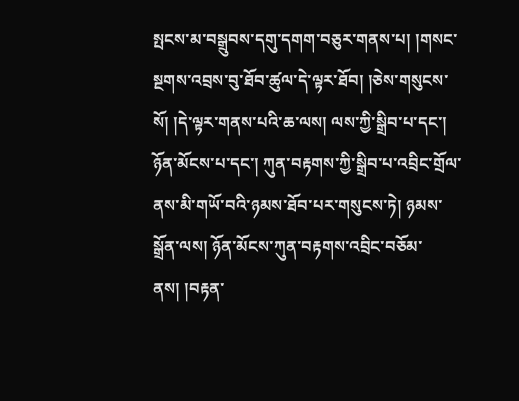སྤངས་མ་བསྒྲུབས་དགུ་དགག་བཅུར་གནས་པ། །གསང་སྔགས་འབྲས་བུ་ཐོབ་ཚུལ་དེ་ལྟར་ཐོབ། །ཅེས་གསུངས་སོ། །དེ་ལྟར་གནས་པའི་ཆ་ལས། ལས་ཀྱི་སྒྲིབ་པ་དང་། ཉོན་མོངས་པ་དང་། ཀུན་བརྟགས་ཀྱི་སྒྲིབ་པ་འབྲིང་གྲོལ་ནས་མི་གཡོ་བའི་ཉམས་ཐོབ་པར་གསུངས་ཏེ། ཉམས་སྒྲོན་ལས། ཉོན་མོངས་ཀུན་བརྟགས་འབྲིང་བཅོམ་ནས། །བརྟན་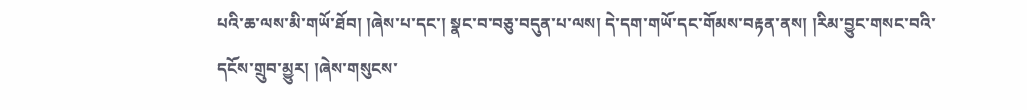པའི་ཆ་ལས་མི་གཡོ་ཐོབ། །ཞེས་པ་དང་། སྣང་བ་བཅུ་བདུན་པ་ལས། དེ་དག་གཡོ་དང་གོམས་བརྟན་ནས། །རིམ་བྱུང་གསང་བའི་དངོས་གྲུབ་མྱུར། །ཞེས་གསུངས་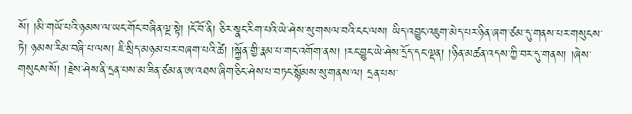སོ། །མི་གཡོ་པའི་ཉམས་ལ་ཡང་གོང་བཞིན་ལྔ་སྟེ། །ངོ་བོ་ནི། ཅིར་སྣང་རིག་པའི་ཡེ་ཤེས་སུ་གསལ་བའི་ངང་ལས། ཡིད་འབྱུང་འཇུག་མེད་པར་ཉིན་ཞག་ཙམ་དུ་གནས་པར་གསུངས་ཏེ། ཉམས་རིམ་བཞི་པ་ལས། ཇི་སྲིད་མཉམ་པར་བཞག་པའི་ཚེ། །སྐྱོན་གྱི་རྣམ་པ་གང་འགོག་ནས། །རང་བྱུང་ཡེ་ཤེས་དྲོད་དང་ལྡན། །ཉིན་མཚན་འདས་ཀྱི་བར་དུ་གནས། །ཞེས་གསུངས་སོ། །རྗེས་ཤེས་ནི་དྲན་པས་མ་ཟིན་ཙམ་ན་ཨ་འཐས་ཞིག་ཅིང་ཤེས་པ་བཏང་སྙོམས་སུ་གནས་ལ། དྲན་པས་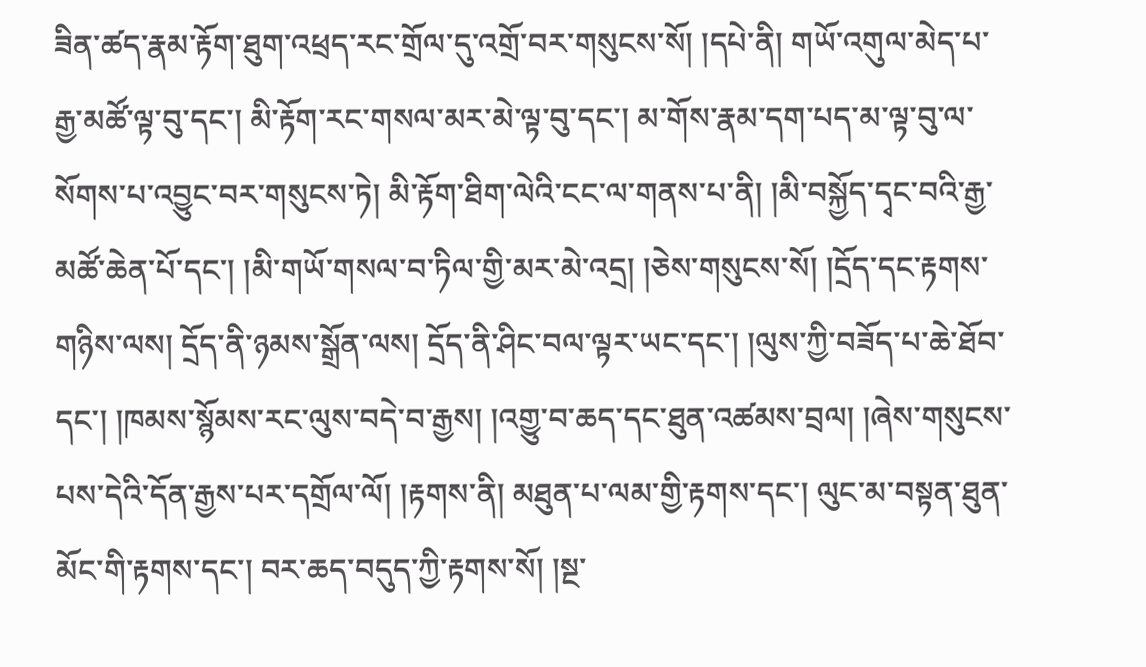ཟིན་ཚད་རྣམ་རྟོག་ཐུག་འཕྲད་རང་གྲོལ་དུ་འགྲོ་བར་གསུངས་སོ། །དཔེ་ནི། གཡོ་འགུལ་མེད་པ་རྒྱ་མཚོ་ལྟ་བུ་དང་། མི་རྟོག་རང་གསལ་མར་མེ་ལྟ་བུ་དང་། མ་གོས་རྣམ་དག་པད་མ་ལྟ་བུ་ལ་སོགས་པ་འབྱུང་བར་གསུངས་ཏེ། མི་རྟོག་ཐིག་ལེའི་ངང་ལ་གནས་པ་ནི། །མི་བསྐྱོད་དྭང་བའི་རྒྱ་མཚོ་ཆེན་པོ་དང་། །མི་གཡོ་གསལ་བ་ཏིལ་གྱི་མར་མེ་འདྲ། །ཅེས་གསུངས་སོ། །དྲོད་དང་རྟགས་གཉིས་ལས། དྲོད་ནི་ཉམས་སྒྲོན་ལས། དྲོད་ནི་ཤིང་བལ་ལྟར་ཡང་དང་། །ལུས་ཀྱི་བཟོད་པ་ཆེ་ཐོབ་དང་། །ཁམས་སྙོམས་རང་ལུས་བདེ་བ་རྒྱས། །འགྱུ་བ་ཆད་དང་ཐུན་འཚམས་བྲལ། །ཞེས་གསུངས་པས་དེའི་དོན་རྒྱས་པར་དགྲོལ་ལོ། །རྟགས་ནི། མཐུན་པ་ལམ་གྱི་རྟགས་དང་། ལུང་མ་བསྟན་ཐུན་མོང་གི་རྟགས་དང་། བར་ཆད་བདུད་ཀྱི་རྟགས་སོ། །སྔ་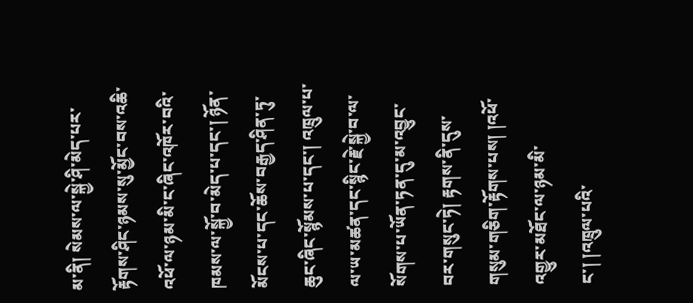མ་ནི། སེམས་ལ་སྐྱེ་ཤི་མེད་པར་རྟོགས་ཤིང་ཉམས་སུ་མྱོང་བས་འཆི་འཕོ་ལ་ཉམ་མི་ང་ཞིང་འཁོར་བའི་ཁམས་ལ་སྐྱོ་བ་མེད་པ་དང་། ཉོན་མོངས་པ་དང་ཆོས་བརྒྱད་ཤིན་ཏུ་ཆུང་ཞིང་སྙོམས་པ་དང་། འཁྲུལ་པ་ལ་ཡ་མཚན་དང་སྙིང་རྗེ་སྐྱེ་བ་ལ་སོགས་པ་ཡོན་ཏན་དུ་མ་འབྱུང་བར་གསུང་ཏེ། རྟགས་ནི་དུས་གསུམ་གཅིག་རྟོགས་པས། །འཕོ་འགྱུར་མཐོང་ལ་ཉམ་མི་ང་། །འཁྲུལ་པའི་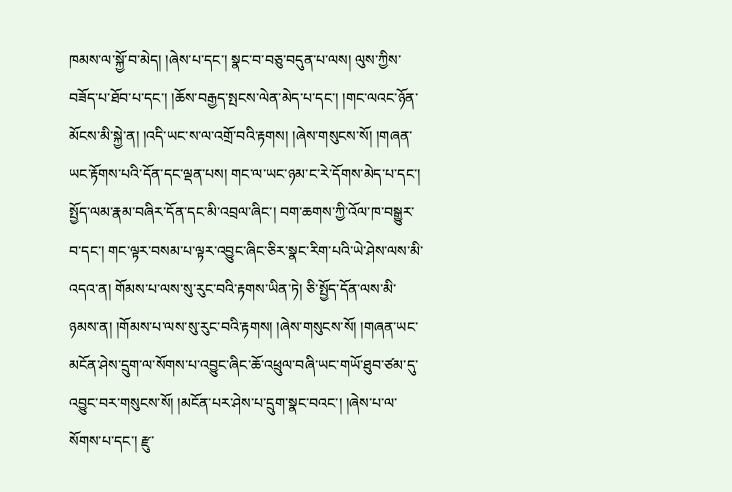ཁམས་ལ་སྐྱོ་བ་མེད། །ཞེས་པ་དང་། སྣང་བ་བཅུ་བདུན་པ་ལས། ལུས་ཀྱིས་བཟོད་པ་ཐོབ་པ་དང་། །ཆོས་བརྒྱད་སྤངས་ལེན་མེད་པ་དང་། །གང་ལའང་ཉོན་མོངས་མི་སྐྱེ་ན། །འདི་ཡང་ས་ལ་འགྲོ་བའི་རྟགས། །ཞེས་གསུངས་སོ། །གཞན་ཡང་རྟོགས་པའི་དོན་དང་ལྡན་པས། གང་ལ་ཡང་ཉམ་ང་རེ་དོགས་མེད་པ་དང་། སྤྱོད་ལམ་རྣམ་བཞིར་དོན་དང་མི་འབྲལ་ཞིང་། བག་ཆགས་ཀྱི་འོལ་ཁ་བསྒྱུར་བ་དང་། གང་ལྟར་བསམ་པ་ལྟར་འབྱུང་ཞིང་ཅིར་སྣང་རིག་པའི་ཡེ་ཤེས་ལས་མི་འདའ་ན། གོམས་པ་ལས་སུ་རུང་བའི་རྟགས་ཡིན་ཏེ། ཅི་སྤྱོད་དོན་ལས་མི་ཉམས་ན། །གོམས་པ་ལས་སུ་རུང་བའི་རྟགས། །ཞེས་གསུངས་སོ། །གཞན་ཡང་མངོན་ཤེས་དྲུག་ལ་སོགས་པ་འབྱུང་ཞིང་ཆོ་འཕྲུལ་བཞི་ཡང་གཡོ་ཐུབ་ཙམ་དུ་འབྱུང་བར་གསུངས་སོ། །མངོན་པར་ཤེས་པ་དྲུག་སྣང་བའང་། །ཞེས་པ་ལ་སོགས་པ་དང་། རྫུ་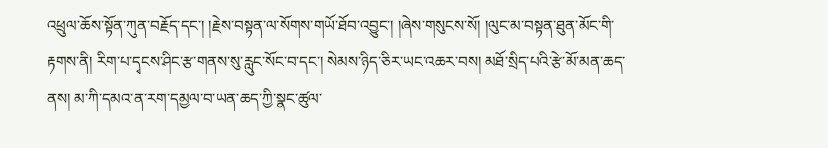འཕྲུལ་ཆོས་སྟོན་ཀུན་བརྗོད་དང་། །རྗེས་བསྟན་ལ་སོགས་གཡོ་ཐོབ་འབྱུང་། །ཞེས་གསུངས་སོ། །ལུང་མ་བསྟན་ཐུན་མོང་གི་རྟགས་ནི། རིག་པ་དྭངས་ཤིང་རྩ་གནས་སུ་རླུང་སོང་བ་དང་། སེམས་ཉིད་ཅིར་ཡང་འཆར་བས། མཐོ་སྲིད་པའི་རྩེ་མོ་མན་ཆད་ནས། མ་ཀི་དམའ་ན་རག་དམྱལ་བ་ཡན་ཆད་ཀྱི་སྣང་ཚུལ་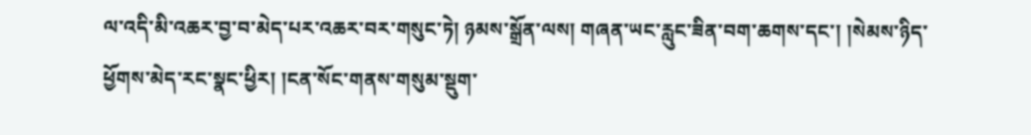ལ་འདི་མི་འཆར་བྱ་བ་མེད་པར་འཆར་བར་གསུང་ཏེ། ཉམས་སྒྲོན་ལས། གཞན་ཡང་རླུང་ཟིན་བག་ཆགས་དང་། །སེམས་ཉིད་ཕྱོགས་མེད་རང་སྣང་ཕྱིར། །ངན་སོང་གནས་གསུམ་སྡུག་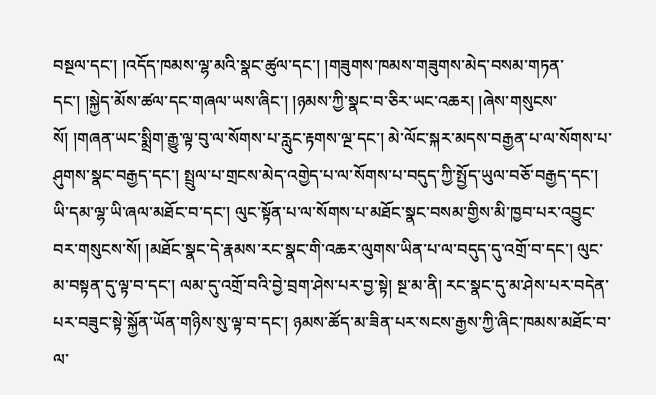བསྔལ་དང་། །འདོད་ཁམས་ལྷ་མའི་སྣང་ཚུལ་དང་། །གཟུགས་ཁམས་གཟུགས་མེད་བསམ་གཏན་དང་། །སྐྱེད་མོས་ཚལ་དང་གཞལ་ཡས་ཞིང་། །ཉམས་ཀྱི་སྣང་བ་ཅིར་ཡང་འཆར། །ཞེས་གསུངས་སོ། །གཞན་ཡང་སྨྲིག་རྒྱུ་ལྟ་བུ་ལ་སོགས་པ་རླུང་རྟགས་ལྔ་དང་། མེ་ལོང་སྐར་མདས་བརྒྱན་པ་ལ་སོགས་པ་ཤུགས་སྣང་བརྒྱད་དང་། སྤྲུལ་པ་གྲངས་མེད་འགྱེད་པ་ལ་སོགས་པ་བདུད་ཀྱི་སྤྱོད་ཡུལ་བཅོ་བརྒྱད་དང་། ཡི་དམ་ལྷ་ཡི་ཞལ་མཐོང་བ་དང་། ལུང་སྟོན་པ་ལ་སོགས་པ་མཐོང་སྣང་བསམ་གྱིས་མི་ཁྱབ་པར་འབྱུང་བར་གསུངས་སོ། །མཐོང་སྣང་དེ་རྣམས་རང་སྣང་གི་འཆར་ལུགས་ཡིན་པ་ལ་བདུད་དུ་འགྲོ་བ་དང་། ལུང་མ་བསྟན་དུ་ལྟ་བ་དང་། ལམ་དུ་འགྲོ་བའི་བྱེ་བྲག་ཤེས་པར་བྱ་སྟེ། སྔ་མ་ནི། རང་སྣང་དུ་མ་ཤེས་པར་བདེན་པར་བཟུང་སྟེ་སྐྱོན་ཡོན་གཉིས་སུ་ལྟ་བ་དང་། ཉམས་ཚོད་མ་ཟིན་པར་སངས་རྒྱས་ཀྱི་ཞིང་ཁམས་མཐོང་བ་ལ་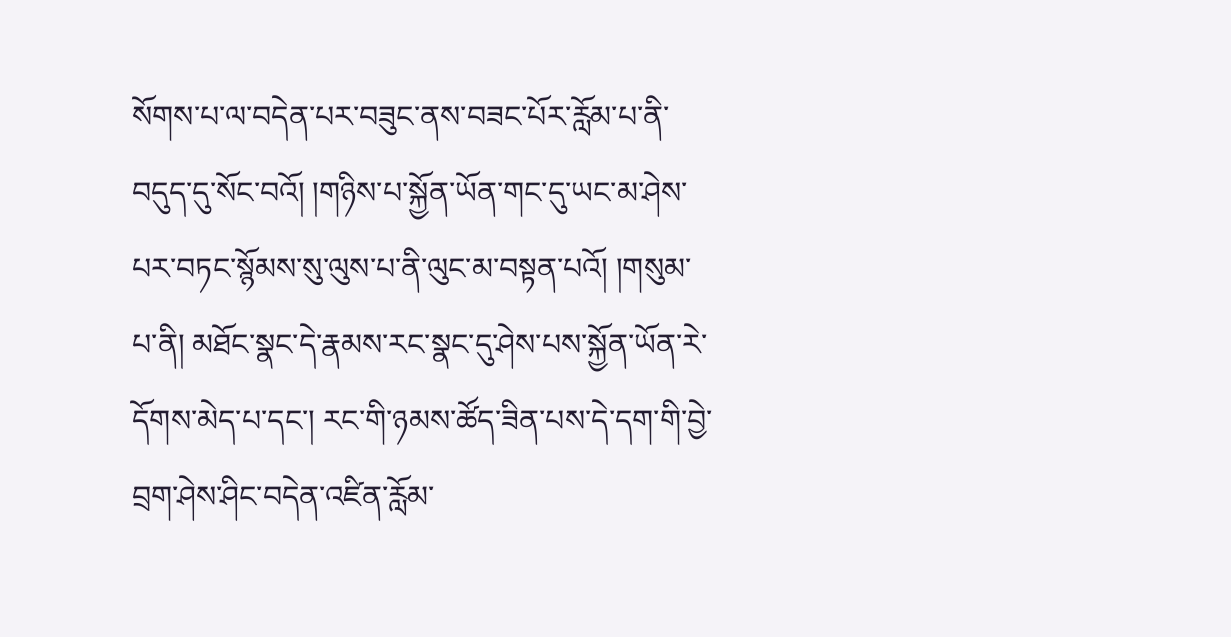སོགས་པ་ལ་བདེན་པར་བཟུང་ནས་བཟང་པོར་རློམ་པ་ནི་བདུད་དུ་སོང་བའོ། །གཉིས་པ་སྐྱོན་ཡོན་གང་དུ་ཡང་མ་ཤེས་པར་བཏང་སྙོམས་སུ་ལུས་པ་ནི་ལུང་མ་བསྟན་པའོ། །གསུམ་པ་ནི། མཐོང་སྣང་དེ་རྣམས་རང་སྣང་དུ་ཤེས་པས་སྐྱོན་ཡོན་རེ་དོགས་མེད་པ་དང་། རང་གི་ཉམས་ཚོད་ཟིན་པས་དེ་དག་གི་བྱེ་བྲག་ཤེས་ཤིང་བདེན་འཛིན་རློམ་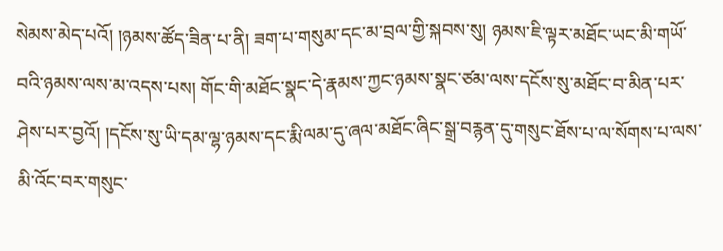སེམས་མེད་པའོ། །ཉམས་ཚོད་ཟིན་པ་ནི། ཟག་པ་གསུམ་དང་མ་བྲལ་གྱི་སྐབས་སུ། ཉམས་ཇི་ལྟར་མཐོང་ཡང་མི་གཡོ་བའི་ཉམས་ལས་མ་འདས་པས། གོང་གི་མཐོང་སྣང་དེ་རྣམས་ཀྱང་ཉམས་སྣང་ཙམ་ལས་དངོས་སུ་མཐོང་བ་མིན་པར་ཤེས་པར་བྱའོ། །དངོས་སུ་ཡི་དམ་ལྷ་ཉམས་དང་རྨི་ལམ་དུ་ཞལ་མཐོང་ཞིང་སྒྲ་བརྙན་དུ་གསུང་ཐོས་པ་ལ་སོགས་པ་ལས་མི་འོང་བར་གསུང་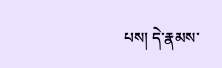པས། དེ་རྣམས་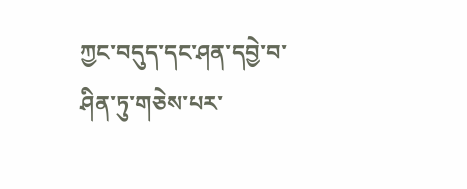ཀྱང་བདུད་དང་ཤན་དབྱེ་བ་ཤིན་ཏུ་གཅེས་པར་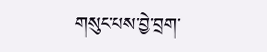གསུང་པས་བྱེ་བྲག་